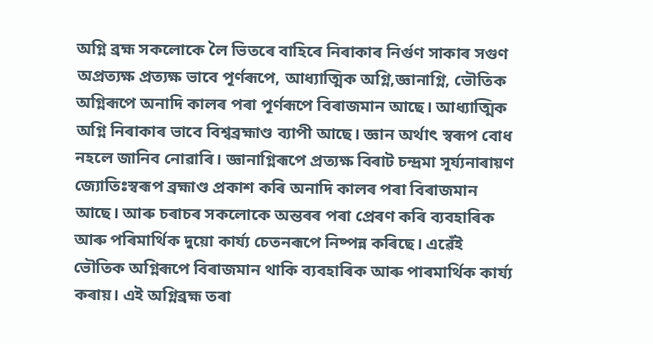অগ্নি ব্ৰহ্ম সকলোকে লৈ ভিতৰে বাহিৰে নিৰাকাৰ নিৰ্গুণ সাকাৰ সগুণ অপ্ৰত্যক্ষ প্ৰত্যক্ষ ভাবে পূৰ্ণৰূপে, আধ্যাত্মিক অগ্নি,জ্ঞানাগ্নি, ভৌতিক অগ্নিৰূপে অনাদি কালৰ পৰা পূৰ্ণৰূপে বিৰাজমান আছে। আধ্যাত্মিক অগ্নি নিৰাকাৰ ভাবে বিশ্বব্ৰহ্মাণ্ড ব্যাপী আছে। জ্ঞান অৰ্থাৎ স্বৰূপ বোধ নহলে জানিব নোৱাৰি। জ্ঞানাগ্নিৰূপে প্ৰত্যক্ষ বিৰাট চন্দ্ৰমা সূৰ্য্যনাৰায়ণ জ্যোতিঃস্বৰূপ ব্ৰহ্মাণ্ড প্ৰকাশ কৰি অনাদি কালৰ পৰা বিৰাজমান আছে। আৰু চৰাচৰ সকলোকে অন্তৰৰ পৰা প্ৰেৰণ কৰি ব্যবহাৰিক আৰু পৰিমাৰ্থিক দুয়ো কাৰ্য্য চেতনৰূপে নিষ্পন্ন কৰিছে। এৱেঁই ভৌতিক অগ্নিৰূপে বিৰাজমান থাকি ব্যবহাৰিক আৰু পাৰমাৰ্থিক কাৰ্য্য কৰায়। এই অগ্নিব্ৰহ্ম তৰা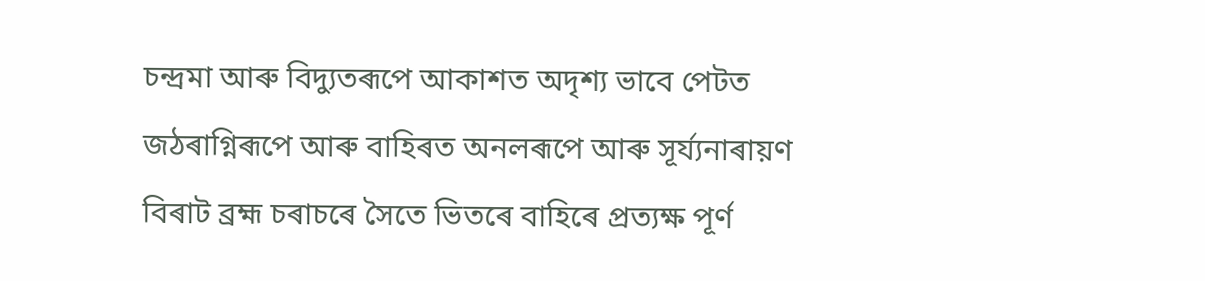চন্দ্ৰমা আৰু বিদ্যুতৰূপে আকাশত অদৃশ্য ভাবে পেটত জঠৰাগ্নিৰূপে আৰু বাহিৰত অনলৰূপে আৰু সূৰ্য্যনাৰায়ণ বিৰাট ব্ৰহ্ম চৰাচৰে সৈতে ভিতৰে বাহিৰে প্ৰত্যক্ষ পূৰ্ণ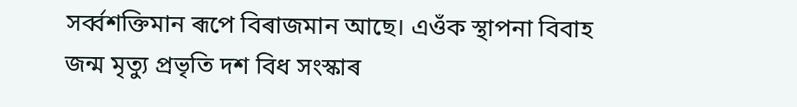সৰ্ব্বশক্তিমান ৰূপে বিৰাজমান আছে। এওঁক স্থাপনা বিবাহ জন্ম মৃত্যু প্ৰভৃতি দশ বিধ সংস্কাৰ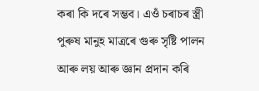কৰা কি দৰে সম্ভব। এওঁ চৰাচৰ স্ত্ৰী পুৰুষ মানুহ মাত্ৰৰে গুৰু সৃষ্টি পালন আৰু লয় আৰু জ্ঞান প্ৰদান কৰি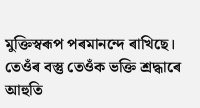মুক্তিস্বৰূপ পৰমানন্দে ৰাখিছে। তেওঁৰ বস্তু তেওঁক ভক্তি শ্ৰদ্ধাৰে আহুতি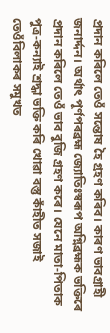প্ৰদান কৰিলে তেওঁ সন্তোষ হৈ গ্ৰহণ কৰিব। কাৰণ ভাবগ্ৰাহী জনাৰ্দ্দন। অৰ্থাৎ পূৰ্ণপৰব্ৰহ্ম জ্যোতিঃস্বৰূপ অগ্নিব্ৰহ্মক ভক্তিৰে প্ৰদান কৰিলে তেওঁ ভাব বুজি গ্ৰহণ কৰে। যেনে মাতা-পিতাক পুত্ৰ-কন্যাই শ্ৰদ্ধা ভক্তি কৰি খোৱা বস্তু কাঁহীত সজাই তেওঁবিলাকৰ সমুখত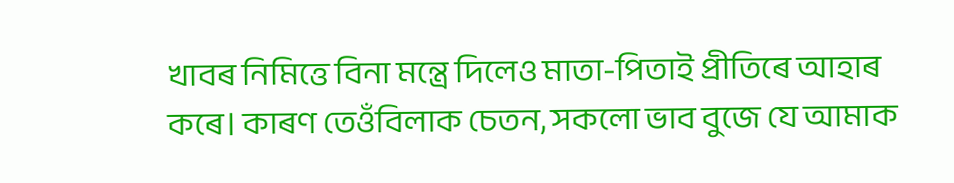খাবৰ নিমিত্তে বিনা মন্ত্ৰে দিলেও মাতা-পিতাই প্ৰীতিৰে আহাৰ কৰে। কাৰণ তেওঁবিলাক চেতন, সকলো ভাব বুজে যে আমাক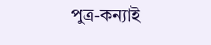পুত্ৰ-কন্যাই